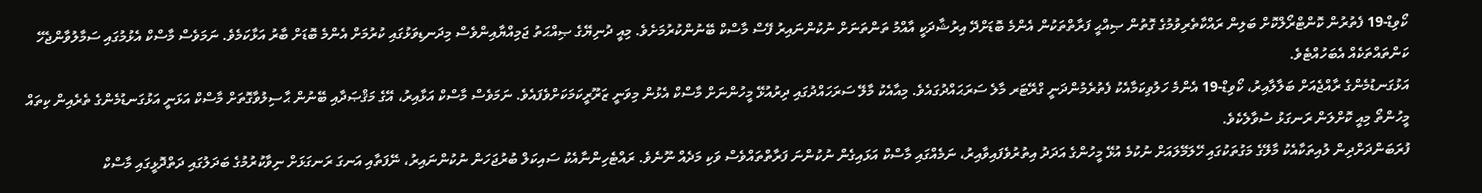ކޯވިޑް-19 ފެތުރުން ކޮންޓްރޯލްކޮށް ބަލިން ރައްކާތެރިވުމުގެ ގޮތުން ޞިއްޙީ ފަރާތްތަކުން އެންމެ ބޮޑަށްދޭ އިރުޝާދަކީ އާއްމު ތަންތަނަށް ނުކުންނައިރު ފޭސް މާސްކް ބޭނުންކުރުމަށެވެ. މިއީ ދުނިޔޭގެ ޞިއްޙަތު ޖަމިއްޔާއިންވެސް މިދަނޑިވަޅުގައި ކުރުމަށް އެންމެ ބޮޑަށް ބާރު އަޅާކަމެވެ. ނަމަވެސް މާސްކް އެޅުމުގައި ސަމާލުވާންޖެހޭ ކަންތައްތަކެއް އެބަހުއްޓެވެ.
އަޅުގަނޑުމެންގެ ރާއްޖެއަށް ބަލާލާއިރު، ކޯވިޑް-19 އެންމެ ހަލުވިކަމާއެކު ފެތުރެމުންދަނީ ގްރޭޓަރ މާލެ ސަރަޙައްދުގައެވެ. މިއާއެކު މާލޭ ސަރަހައްދުގައި ދިރުއުޅޭ މީހުންނަށް މާސްކް އެޅުން މިވަނީ ޒަރޫރީކަމަކަށްވެފައެވެ. ނަމަވެސް މާސްކް އަޅާއިރު، އޭގެ މަޤްޞަދާއި ބޭނުން ޙާސިލުވާގޮތަށް މާސްކް އަޅަނީ އަޅުގަނޑުމެންގެ ތެރެއިން ކިތައް މީހުންތޯ މިއީ ކޮށްލަން ރަނގަޅު ސުވާލެކެވެ.
ފުރަބަންދަށްދިން ލުއިތަކާއެކު މާލޭގެ މަގުތަކުގައި ހޭލަމޭލައަށް ނުކުމެ އުޅޭ މީހުންގެ އަދަދު އިތުރުވެފައިވާއިރު، ނަމެއްގައި މާސްކް އަޅައިގެން ނުކުންނަ ފަރާތްތައްވެސް ވަކި މަދެއް ނޫނެވެ. ރައްޓެހިންނާއެކު ސައިކަލް ބުރުޖަހަން ނުކުންނައިރު، ނޭފަތާއި އަނގަ ރަނގަޅަށް ނިވާކުރުމުގެ ބަދަލުގައި ދަތްދޮޅީގައި މާސްކް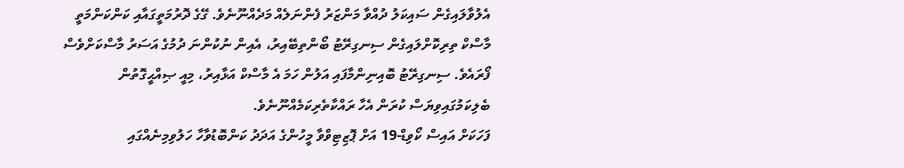އެލުވާލައިގެން ސައިކަލު ދުއްވާ މަންޒަރު ފެންނަލެއް މަދެއްނޫނެވެ. ގޭގެ ދޮރުމަތީގައާއި ކަންކަންމަތީ މާސްކް ތިރިކޮށްލައިގެން ސިނގިރޭޓު ބޯންތިބޭއިރު، އެއިން ނުކުންނަ ދުމުގެ އަސަރު މާސްކަށްވެސް ފޯރައެވެ. ސިނގިރޭޓު ބޮއިނިންމާފައި އަލުން ހަމަ އެ މާސްކް އަޅާއިރު، މިއީ ޞިއްޙީގޮތުން ބެލިކަމުގައިވިޔަސް ކުރަން އެހާ ރައްކާތެރިކަމެއްނޫނެވެ.
ފަހަކަށް އައިސް ކޯވިޑް-19 އަށް ޕޮޒިޓިވްވާ މީހުންގެ އަދަދު ކަންބޮޑުވާހާ ހަލުވިމިނެއްގައި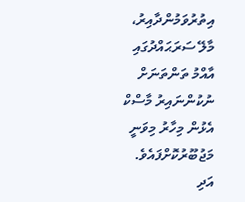އިތުރުވަމުންދާއިރު، މާލޭ ސަރަޙައްދުގައި އާއްމު ތަންތަނަށް ނުކުންނައިރު މާސްކް އެޅުން މިހާރު މިވަނީ މަޖުބޫރުކޮށްފައެވެ. އަދި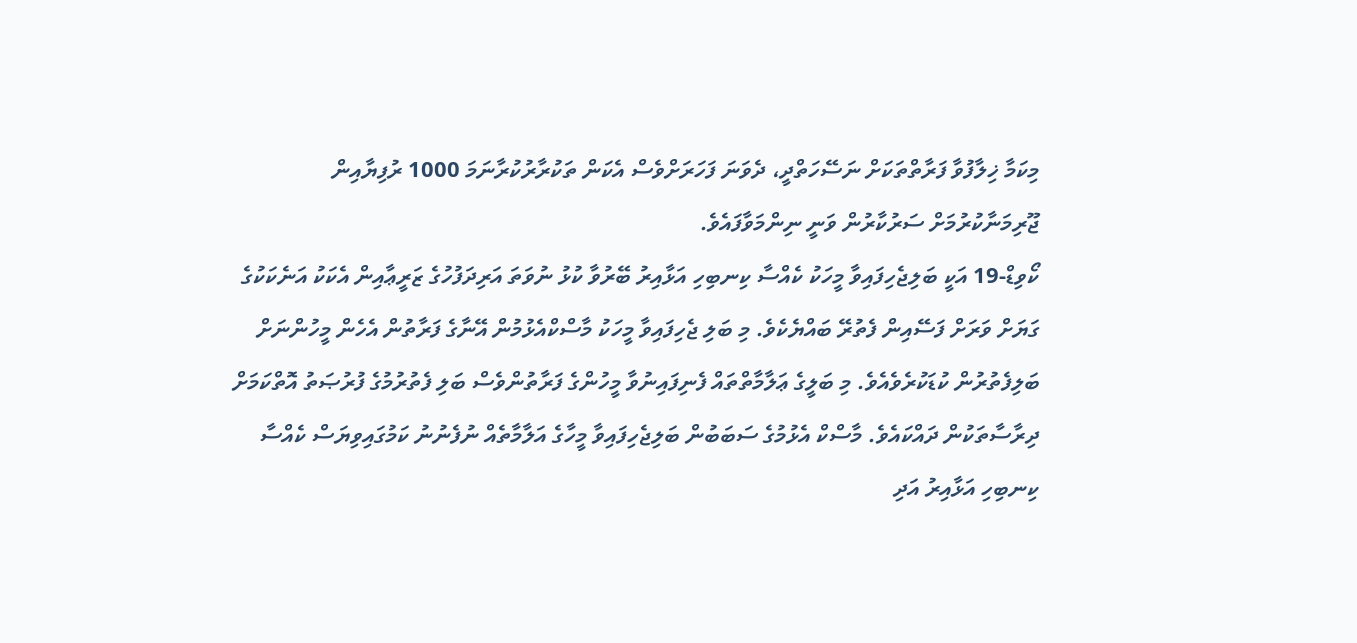މިކަމާ ޚިލާފުވާ ފަރާތްތަކަށް ނަސޭހަތްދީ، ދެވަނަ ފަހަރަށްވެސް އެކަން ތަކުރާރުކުރާނަމަ 1000 ރުފިޔާއިން ޖޫރިމަނާކުރުމަށް ސަރުކާރުން ވަނީ ނިންމަވާފައެވެ.
ކޯވިޑް-19 އަކީ ބަލިޖެހިފައިވާ މީހަކު ކެއްސާ ކިނބިހި އަޅާއިރު ބޭރުވާ ކުޅު ނުވަތަ އަރިދަފުހުގެ ޒަރީޢާއިން އެކަކު އަނެކަކުގެ ގަޔަށް ވަރަށް ފަސޭއިން ފެތުރޭ ބައްޔެކެވެ. މި ބަލި ޖެހިފައިވާ މީހަކު މާސްކްއެޅުމުން އޭނާގެ ފަރާތުން އެހެން މީހުންނަށް ބަލިފެތުރުން ކުޑަކުރެވެއެވެ. މި ބަލީގެ ޢަލާމާތްތައް ފެނިފައިނުވާ މީހުންގެ ފަރާތުންވެސް ބަލި ފެތުރުމުގެ ފުރުޞަތު އޮތްކަމަށް ދިރާސާތަކުން ދައްކައެވެ. މާސްކް އެޅުމުގެ ސަބަބުން ބަލިޖެހިފައިވާ މީހާގެ އަލާމާތެއް ނުފެނުނު ކަމުގައިވިޔަސް ކެއްސާ ކިނބިހި އަޅާއިރު އަދި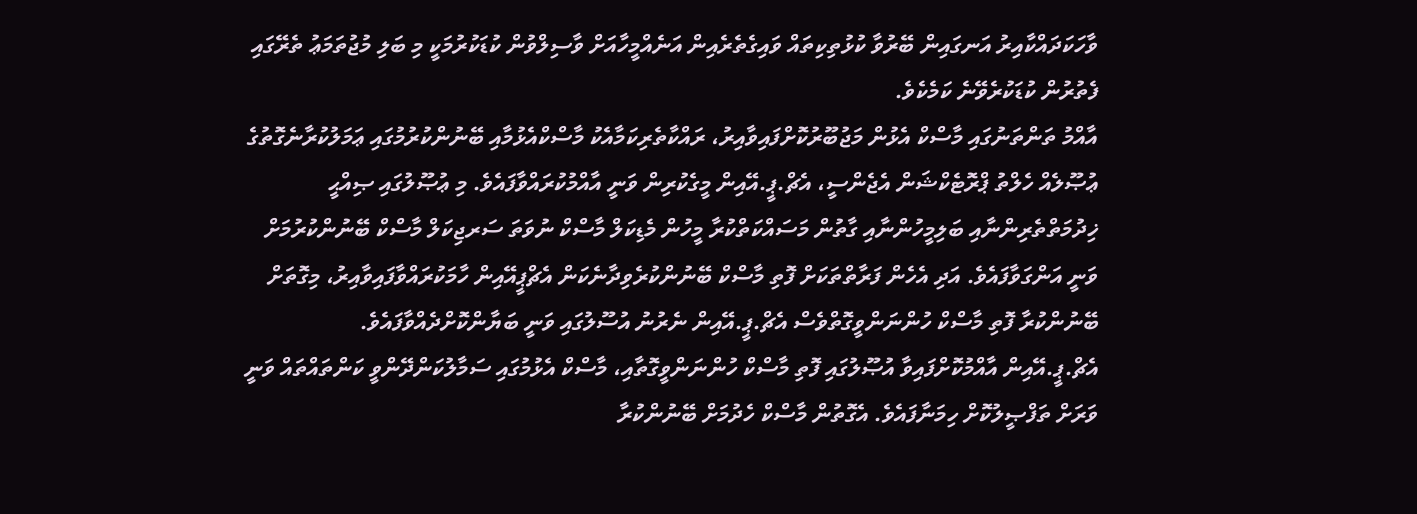ވާހަކަދައްކާއިރު އަނގައިން ބޭރުވާ ކުޅުތިކިތައް ވައިގެތެރެއިން އަނެއްމީހާއަށް ވާސިލްވުން ކުޑަކުރުމަކީ މި ބަލި މުޖުތަމަޢު ތެރޭގައި ފެތުރުން ކުޑަކުރެވޭނެ ކަމެކެވެ.
އާއްމު ތަންތަނުގައި މާސްކް އެޅުން މަޖުބޫރުކޮށްފައިވާއިރު، ރައްކާތެރިކަމާއެކު މާސްކްއެޅުމާއި ބޭނުންކުރުމުގައި ޢަމަލުކުރާނެގޮތުގެ ޢުޞޫލެއް ހެލްތު ޕްރޮޓެކްޝަން އެޖެންސީ، އެޗް.ޕީ.އޭއިން މީގެކުރިން ވަނީ އާއްމުކުރައްވާފައެވެ. މި ޢުޞޫލުގައި ޞިއްޙީ ޚިދުމަތްތެރިންނާއި ބަލިމީހުންނާއި ގާތުން މަސައްކަތްކުރާ މީހުން މެޑިކަލް މާސްކް ނުވަތަ ސަރޖިކަލް މާސްކް ބޭނުންކުރުމަށް ވަނީ އަންގަވާފައެވެ. އަދި އެހެން ފަރާތްތަކަށް ފޮތި މާސްކް ބޭނުންކުރެވިދާނެކަން އެޗްޕީއޭއިން ހާމަކުރައްވާފައިވާއިރު، މިގޮތަށް ބޭނުންކުރާ ފޮތި މާސްކް ހުންނަންވީގޮތްވެސް އެޗް.ޕީ.އޭއިން ނެރުނު އުސޫލުގައި ވަނީ ބަޔާންކޮށްދެއްވާފައެވެ.
އެޗް.ޕީ.އޭއިން އާއްމުކޮށްފައިވާ އުޞޫލުގައި ފޮތި މާސްކް ހުންނަންވީގޮތާއި، މާސްކް އެޅުމުގައި ސަމާލުކަންދޭންވީ ކަންތައްތައް ވަނީ ވަރަށް ތަފްޞީލުކޮށް ހިމަނާފައެވެ. އެގޮތުން މާސްކް ހެދުމަށް ބޭނުންކުރާ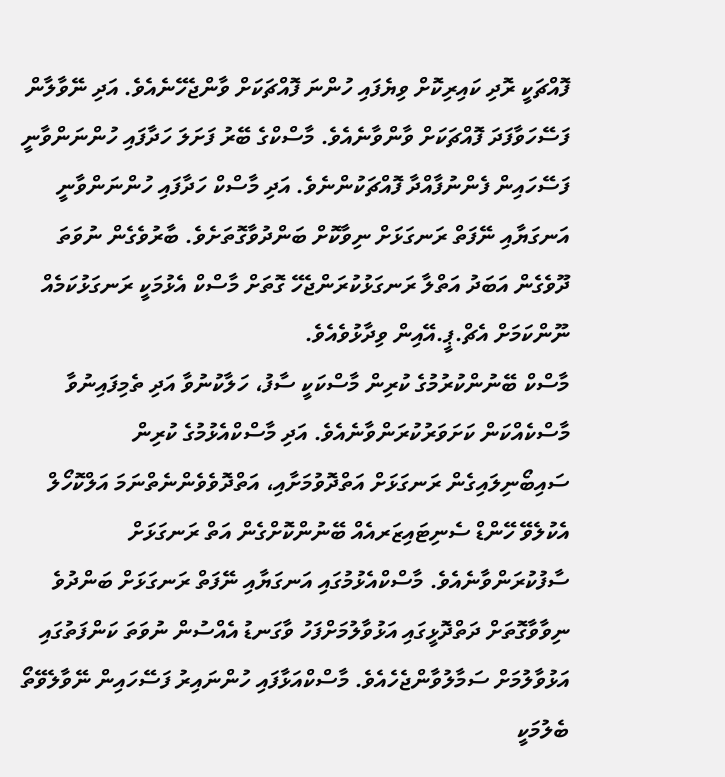ފޮއްޗަކީ ރޮދި ކައިރިކޮށް ވިޔެފައި ހުންނަ ފޮއްޗަކަށް ވާންޖެހޭނެއެވެ. އަދި ނޭވާލާން ފަސޭހަވާފަދަ ފޮއްޗަކަށް ވާންވާނެއެވެ. މާސްކްގެ ބޭރު ފަށަލަ ހަދާފައި ހުންނަންވާނީ ފަސޭހައިން ފެންނުފާއްދާ ފޮއްޗަކުންނެވެ. އަދި މާސްކް ހަދާފައި ހުންނަންވާނީ އަނގަޔާއި ނޭފަތް ރަނގަޅަށް ނިވާކޮށް ބަންދުވާގޮތަށެވެ. ބާރުވެގެން ނުވަތަ ދޫވެގެން އަބަދު އަތްލާ ރަނގަޅުކުރަންޖެހޭ ގޮތަށް މާސްކް އެޅުމަކީ ރަނގަޅުކަމެއް ނޫންކަމަށް އެޗް.ޕީ.އޭއިން ވިދާޅުވެއެވެ.
މާސްކް ބޭނުންކުރުމުގެ ކުރިން މާސްކަކީ ސާފު، ހަލާކުނުވާ އަދި ތެމިފައިނުވާ މާސްކެއްކަން ކަށަވަރުކުރަންވާނެއެވެ. އަދި މާސްކްއެޅުމުގެ ކުރިން ސައިބޯނިލައިގެން ރަނގަޅަށް އަތްދޮވުމަށާއި، އަތްދޮވެވެންނެތްނަމަ އަލްކޮހޯލް އެކުލެވޭ ހޭންޑް ސެނިޓައިޒަރއެއް ބޭނުންކޮށްގެން އަތް ރަނގަޅަށް ސާފުކުރަންވާނެއެވެ. މާސްކްއެޅުމުގައި އަނގަޔާއި ނޭފަތް ރަނގަޅަށް ބަންދުވެ ނިވާވާގޮތަށް ދަތްދޮޅީގައި އަޅުވާލުމަށްފަހު ވާގަނޑު އެއްސުން ނުވަތަ ކަންފަތުގައި އަޅުވާލުމަށް ސަމާލުވާންޖެހެއެވެ. މާސްކްއަޅާފައި ހުންނައިރު ފަސޭހައިން ނޭވާލެވޭތޯ ބެލުމަކީ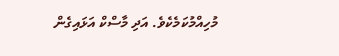މުހިއްމުކަމެކެވެ. އަދި މާސްކް އަޅައިގެން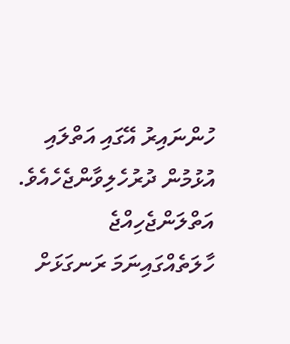ހުންނައިރު އޭގައި އަތްލައި އުޅުމުން ދުރުހެލިވާންޖެހެއެވެ. އަތްލަންޖެހިއްޖެ ހާލަތެއްގައިނަމަ ރަނގަޅަށް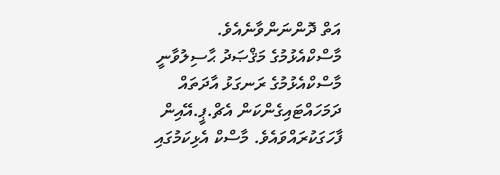އަތް ދޮންނަންވާނެއެވެ.
މާސްކްއެޅުމުގެ މަޤްޞަދު ޙާސިލުވާނީ މާސްކްއެޅުމުގެ ރަނގަޅު އާދަތައް ދަމަހައްޓައިގެންކަން އެޗް.ޕީ.އޭއިން ފާހަގަކުރައްވައެވެ. މާސްކް އެޅިކަމުގައި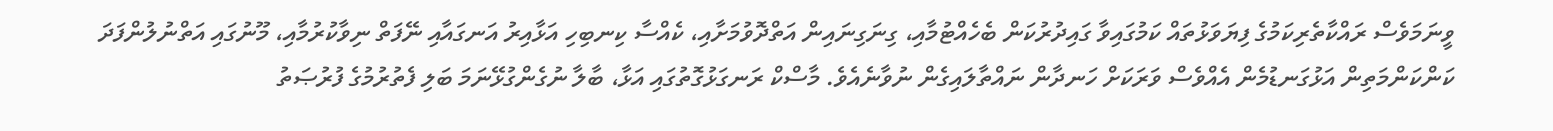ވީނަމަވެސް ރައްކާތެރިކަމުގެ ފިޔަވަޅުތައް ކަމުގައިވާ ގައިދުރުކަން ބެހެއްޓުމާއި، ގިނަގިނައިން އަތްދޮވުމަށާއި، ކެއްސާ ކިނބިހި އަޅާއިރު އަނގައާއި ނޭފަތް ނިވާކުރުމާއި، މޫނުގައި އަތްނުލުންފަދަ ކަންކަންމަތިން އަޅުގަނޑުމެން އެއްވެސް ވަރަކަށް ހަނދާން ނައްތާލައިގެން ނުވާނެއެވެ. މާސްކް ރަނގަޅުގޮތުގައި އަޅާ، ބާލާ ނުގެންގުޅޭނަމަ ބަލި ފެތުރުމުގެ ފުރުޞަތު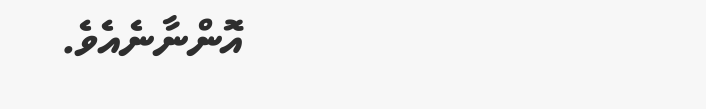އޮންނާނެއެވެ.